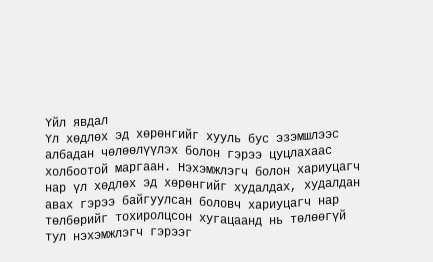Үйл явдал
Үл хөдлөх эд хөрөнгийг хууль бус эзэмшлээс албадан чөлөөлүүлэх болон гэрээ цуцлахаас холбоотой маргаан. Нэхэмжлэгч болон хариуцагч нар үл хөдлөх эд хөрөнгийг худалдах, худалдан авах гэрээ байгуулсан боловч хариуцагч нар төлбөрийг тохиролцсон хугацаанд нь төлөөгүй тул нэхэмжлэгч гэрээг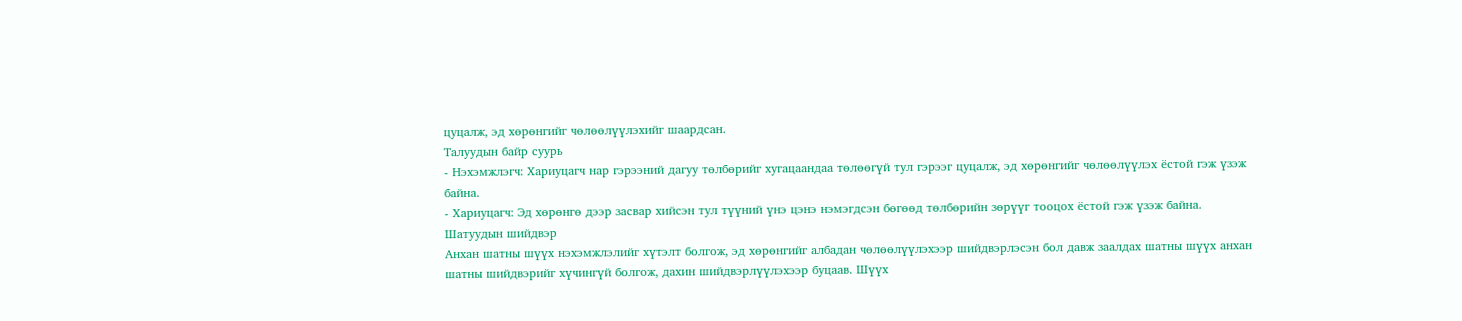цуцалж, эд хөрөнгийг чөлөөлүүлэхийг шаардсан.
Талуудын байр суурь
- Нэхэмжлэгч: Хариуцагч нар гэрээний дагуу төлбөрийг хугацаандаа төлөөгүй тул гэрээг цуцалж, эд хөрөнгийг чөлөөлүүлэх ёстой гэж үзэж байна.
- Хариуцагч: Эд хөрөнгө дээр засвар хийсэн тул түүний үнэ цэнэ нэмэгдсэн бөгөөд төлбөрийн зөрүүг тооцох ёстой гэж үзэж байна.
Шатуудын шийдвэр
Анхан шатны шүүх нэхэмжлэлийг хүтэлт болгож, эд хөрөнгийг албадан чөлөөлүүлэхээр шийдвэрлэсэн бол давж заалдах шатны шүүх анхан шатны шийдвэрийг хүчингүй болгож, дахин шийдвэрлүүлэхээр буцаав. Шүүх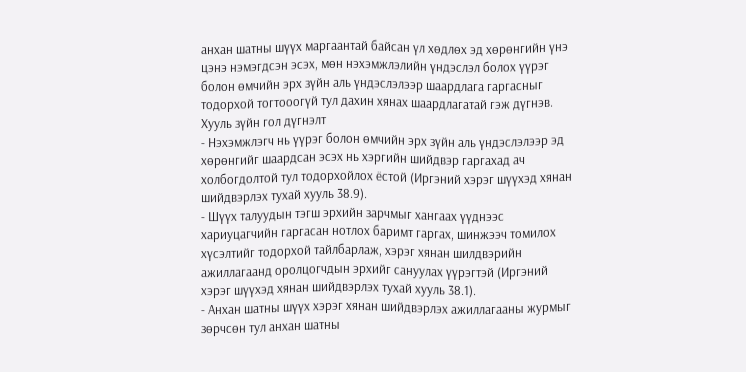анхан шатны шүүх маргаантай байсан үл хөдлөх эд хөрөнгийн үнэ цэнэ нэмэгдсэн эсэх, мөн нэхэмжлэлийн үндэслэл болох үүрэг болон өмчийн эрх зүйн аль үндэслэлээр шаардлага гаргасныг тодорхой тогтооогүй тул дахин хянах шаардлагатай гэж дүгнэв.
Хууль зүйн гол дүгнэлт
- Нэхэмжлэгч нь үүрэг болон өмчийн эрх зүйн аль үндэслэлээр эд хөрөнгийг шаардсан эсэх нь хэргийн шийдвэр гаргахад ач холбогдолтой тул тодорхойлох ёстой (Иргэний хэрэг шүүхэд хянан шийдвэрлэх тухай хууль 38.9).
- Шүүх талуудын тэгш эрхийн зарчмыг хангаах үүднээс хариуцагчийн гаргасан нотлох баримт гаргах, шинжээч томилох хүсэлтийг тодорхой тайлбарлаж, хэрэг хянан шилдвэрийн ажиллагаанд оролцогчдын эрхийг сануулах үүрэгтэй (Иргэний хэрэг шүүхэд хянан шийдвэрлэх тухай хууль 38.1).
- Анхан шатны шүүх хэрэг хянан шийдвэрлэх ажиллагааны журмыг зөрчсөн тул анхан шатны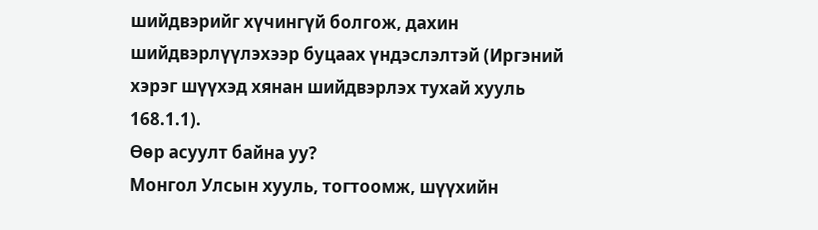шийдвэрийг хүчингүй болгож, дахин шийдвэрлүүлэхээр буцаах үндэслэлтэй (Иргэний хэрэг шүүхэд хянан шийдвэрлэх тухай хууль 168.1.1).
Өөр асуулт байна уу?
Монгол Улсын хууль, тогтоомж, шүүхийн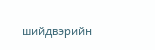шийдвэрийн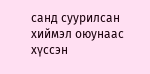санд суурилсан хиймэл оюунаас хүссэн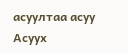асуултаа асуу
Асуух